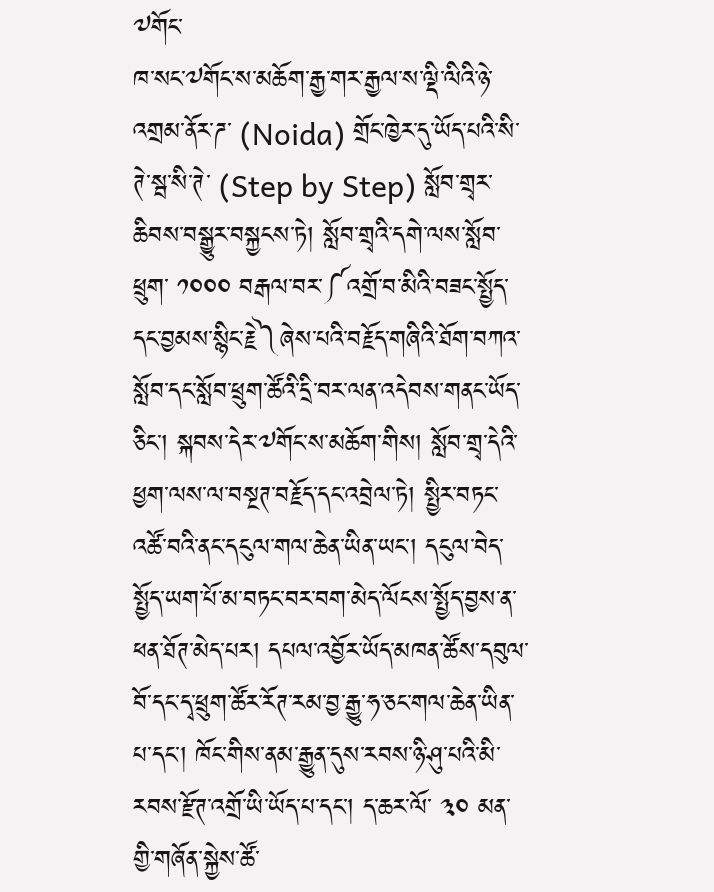༧གོང་
ཁ་སང་༧གོང་ས་མཆོག་རྒྱ་གར་རྒྱལ་ས་ལྡི་ལིའི་ཉེ་འགྲམ་ནོར་ཌ་ (Noida) གྲོང་ཁྱེར་དུ་ཡོད་པའི་སི་ཊེ་སྦ་སི་ཊེ་ (Step by Step) སློབ་གྲྭར་ཆིབས་བསྒྱུར་བསྐྱངས་ཏེ། སློབ་གྲྭའི་དགེ་ལས་སློབ་ཕྲུག་ ༡༠༠༠ བརྒལ་བར་༼འགྲོ་བ་མིའི་བཟང་སྤྱོད་དང་བྱམས་སྙིང་རྗེ༽ཞེས་པའི་བརྗོད་གཞིའི་ཐོག་བཀའ་སློབ་དང་སློབ་ཕྲུག་ཚོའི་དྲི་བར་ལན་འདེབས་གནང་ཡོད་ཅིང་། སྐབས་དེར་༧གོང་ས་མཆོག་གིས། སློབ་གྲྭ་དེའི་ཕྱག་ལས་ལ་བསྔཊ་བརྗོད་དང་འབྲེལ་ཏེ། སྤྱིར་བཏང་འཚོ་བའི་ནང་དངུལ་གལ་ཆེན་ཡིན་ཡང་། དངུལ་བེད་སྤྱོད་ཡག་པོ་མ་བཏང་བར་བག་མེད་ལོངས་སྤྱོད་བྱས་ན་ཕན་ཐོཊ་མེད་པར། དཔལ་འབྱོར་ཡོད་མཁན་ཚོས་དབུལ་བོ་དང་དྭ་ཕྲུག་ཚོར་རོཊ་རམ་བྱ་རྒྱུ་ཧ་ཅང་གལ་ཆེན་ཡིན་པ་དང་། ཁོང་གིས་ནམ་རྒྱུན་དུས་རབས་ཉི་ཤུ་པའི་མི་རབས་རྫོཊ་འགྲོ་ཡི་ཡོད་པ་དང་། ད་ཆར་ལོ་ ༣༠ མན་གྱི་གཞོན་སྐྱེས་ཚོ་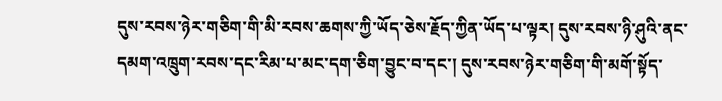དུས་རབས་ཉེར་གཅིག་གི་མི་རབས་ཆགས་ཀྱི་ཡོད་ཅེས་རྗོད་ཀྱིན་ཡོད་པ་ལྟར། དུས་རབས་ཉི་ཤུའི་ནང་དམག་འཁྲུག་རབས་དང་རིམ་པ་མང་དག་ཅིག་བྱུང་བ་དང་། དུས་རབས་ཉེར་གཅིག་གི་མགོ་སྟོད་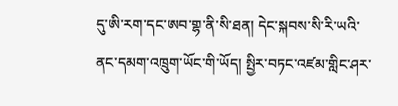དུ་ཨི་རག་དང་ཨབ་གྷ་ནི་སི་ཐན། དེང་སྐབས་སི་རི་ཡའི་ནང་དམག་འཁྲུག་ཡོང་གི་ཡོད། སྤྱིར་བཏང་འཛམ་གླིང་ཤར་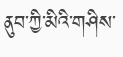ནུབ་ཀྱི་མིའི་གཤིས་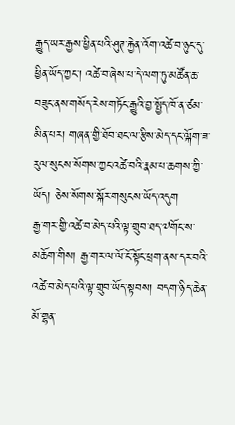རྒྱུད་ཡར་རྒྱས་ཕྱིན་པའི་ཤུཊ་རྐྱེན་འོག་འཚེ་བ་ཉུང་དུ་ཕྱིན་ཡོད་ཀྱང་། འཚེ་བ་ཞེས་པ་དེ་ལག་ཏུ་མཚོན་ཆ་བཟུང་ནས་གསོད་རེས་གཏོང་རྒྱུའི་བྱ་སྤྱོད་ཁོ་ན་ཙམ་མིན་པར། གཞན་གྱི་ཐོབ་ཐང་ལ་རྩིས་མེད་དང་ལྐོག་ཟ་རུལ་སུངས་སོགས་ཀྱང་འཚེ་བའི་རྣམ་པ་ཆགས་ཀྱི་ཡོད། ཅེས་སོགས་སྐོར་གསུངས་ཡོད་འདུག
རྒྱ་གར་གྱི་འཚེ་བ་མེད་པའི་ལྟ་གྲུབ་ཐད་༧གོང་ས་མཆོག་གིས། རྒྱ་གར་ལ་ལོ་ངོ་སྟོང་ཕྲག་ནས་དར་བའི་འཚེ་བ་མེད་པའི་ལྟ་གྲུབ་ཡོད་སྟབས། བདག་ཉིད་ཆེན་མོ་གྷན་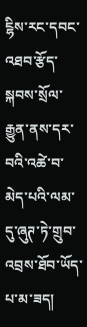ངྷིས་རང་དབང་འཐབ་རྩོད་སྐབས་སྲོལ་རྒྱུན་ནས་དར་བའི་འཚེ་བ་མེད་པའི་ལམ་དུ་ཞུཊ་ཏེ་གྲུབ་འབྲས་ཐོབ་ཡོད་པ་མ་ཟད།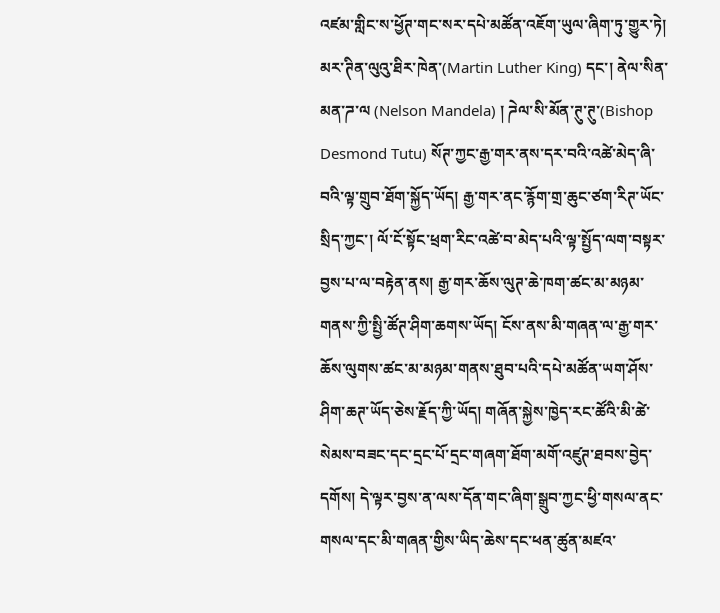འཛམ་གླིང་ས་ཕྱོཊ་གང་སར་དཔེ་མཚོན་འཇོག་ཡུལ་ཞིག་ཏུ་གྱུར་ཏེ། མར་ཊིན་ལུའུ་ཐིར་ཁེན་(Martin Luther King) དང་། ནེལ་སིན་མན་ཌ་ལ (Nelson Mandela) ། ཌེལ་སི་མོན་ཊུ་ཊུ་(Bishop Desmond Tutu) སོཊ་ཀྱང་རྒྱ་གར་ནས་དར་བའི་འཚེ་མེད་ཞི་བའི་ལྟ་གྲུབ་ཐོག་སྐྱོད་ཡོད། རྒྱ་གར་ནང་རྙོག་གྲ་ཆུང་ཙག་རིཊ་ཡོང་སྲིད་ཀྱང་། ལོ་ངོ་སྟོང་ཕྲག་རིང་འཚེ་བ་མེད་པའི་ལྟ་སྤྱོད་ལག་བསྟར་བྱས་པ་ལ་བརྟེན་ནས། རྒྱ་གར་ཆོས་ལུཊ་ཆེ་ཁག་ཚང་མ་མཉམ་གནས་ཀྱི་སྤྱི་ཚོཊ་ཤིག་ཆགས་ཡོད། ངོས་ནས་མི་གཞན་ལ་རྒྱ་གར་ཆོས་ལུགས་ཚང་མ་མཉམ་གནས་ཐུབ་པའི་དཔེ་མཚོན་ཡག་ཤོས་ཤིག་ཆཊ་ཡོད་ཅེས་རྗོད་ཀྱི་ཡོད། གཞོན་སྐྱེས་ཁྱེད་རང་ཚོའི་མི་ཚེ་སེམས་བཟང་དང་དྲང་པོ་དྲང་གཞག་ཐོག་མགོ་འཛུཊ་ཐབས་བྱེད་དགོས། དེ་ལྟར་བྱས་ན་ལས་དོན་གང་ཞིག་སྒྲུབ་ཀྱང་ཕྱི་གསལ་ནང་གསལ་དང་མི་གཞན་གྱིས་ཡིད་ཆེས་དང་ཕན་ཚུན་མཛའ་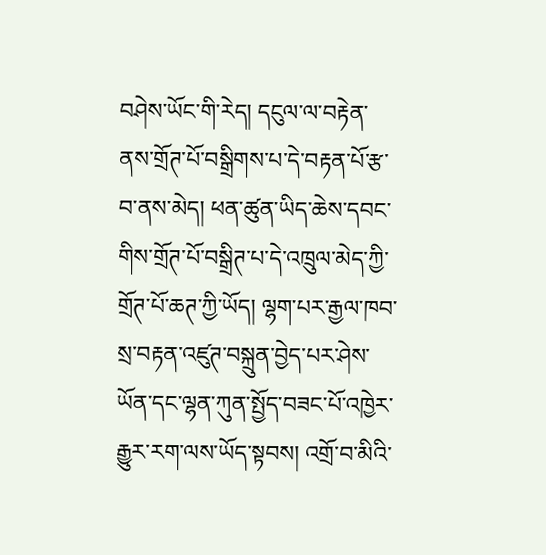བཤེས་ཡོང་གི་རེད། དངུལ་ལ་བརྟེན་ནས་གྲོཊ་པོ་བསྒྲིགས་པ་དེ་བརྟན་པོ་རྩ་བ་ནས་མེད། ཕན་ཚུན་ཡིད་ཆེས་དབང་གིས་གྲོཊ་པོ་བསྒྲིཊ་པ་དེ་འཁྲུལ་མེད་ཀྱི་གྲོཊ་པོ་ཆཊ་ཀྱི་ཡོད། ལྷག་པར་རྒྱལ་ཁབ་སྲ་བརྟན་འཛུཊ་བསྐྲུན་བྱེད་པར་ཤེས་ཡོན་དང་ལྷན་ཀུན་སྤྱོད་བཟང་པོ་འཁྱེར་རྒྱུར་རག་ལས་ཡོད་སྟབས། འགྲོ་བ་མིའི་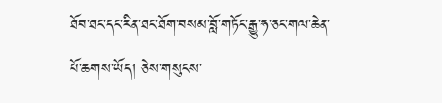ཐོབ་ཐང་དང་རིན་ཐང་ཐོག་བསམ་བློ་གཏོང་རྒྱུ་ཧ་ཅང་གལ་ཆེན་པོ་ཆགས་ཡོད། ཅེས་གསུངས་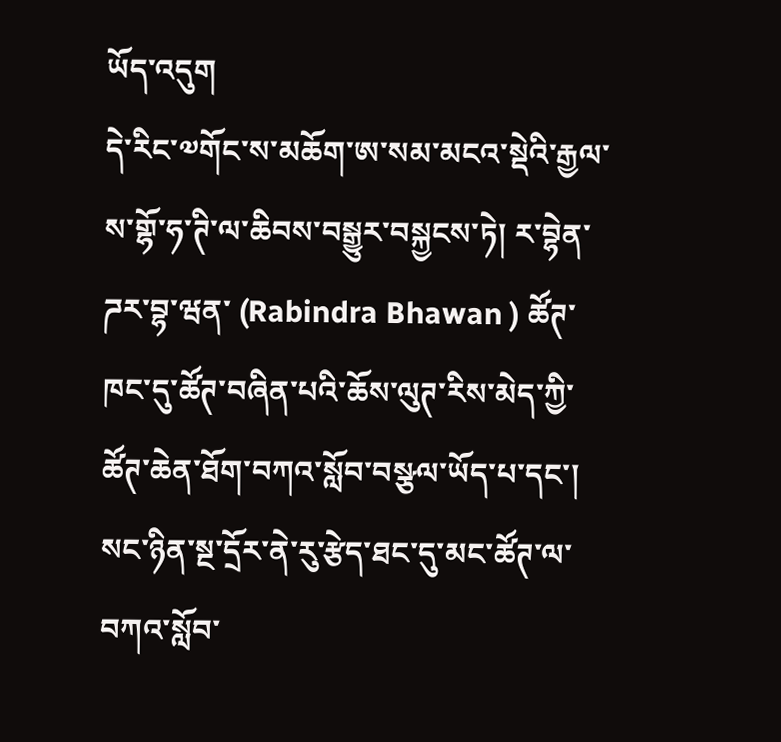ཡོད་འདུག
དེ་རིང་༧གོང་ས་མཆོག་ཨ་སམ་མངའ་སྡེའི་རྒྱལ་ས་གྷོ་ཧ་ཊི་ལ་ཆིབས་བསྒྱུར་བསྐྱངས་ཏེ། ར་བྷེན་ཌར་བྷ་ཝན་ (Rabindra Bhawan ) ཚོཊ་ཁང་དུ་ཚོཊ་བཞིན་པའི་ཆོས་ལུཊ་རིས་མེད་ཀྱི་ཚོཊ་ཆེན་ཐོག་བཀའ་སློབ་བསྩལ་ཡོད་པ་དང་། སང་ཉིན་སྔ་དྲོར་ནེ་རུ་རྩེད་ཐང་དུ་མང་ཚོཊ་ལ་བཀའ་སློབ་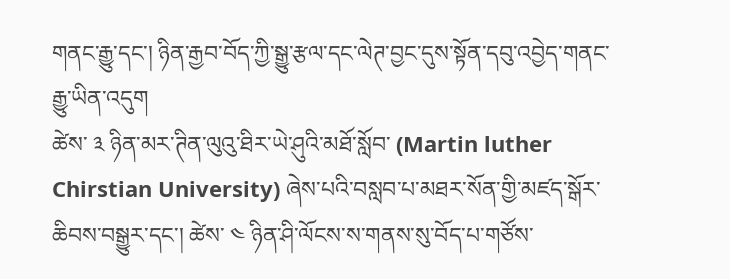གནང་རྒྱུ་དང་། ཉིན་རྒྱབ་བོད་ཀྱི་སྒྱུ་རྩལ་དང་ལེཊ་བྱང་དུས་སྟོན་དབུ་འབྱེད་གནང་རྒྱུ་ཡིན་འདུག
ཚེས་ ༣ ཉིན་མར་ཊིན་ལུའུ་ཐིར་ཡེ་ཤུའི་མཐོ་སློབ་ (Martin luther Chirstian University) ཞེས་པའི་བསླབ་པ་མཐར་སོན་གྱི་མཛད་སྒོར་ཆིབས་བསྒྱུར་དང་། ཚེས་ ༤ ཉིན་ཤི་ལོངས་ས་གནས་སུ་བོད་པ་གཙོས་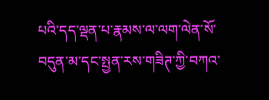པའི་དད་ལྡན་པ་རྣམས་ལ་ལག་ལེན་སོ་བདུན་མ་དང་སྤྱན་རས་གཟིཊ་ཀྱི་བཀའ་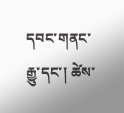དབང་གནང་རྒྱུ་དང་། ཚེས་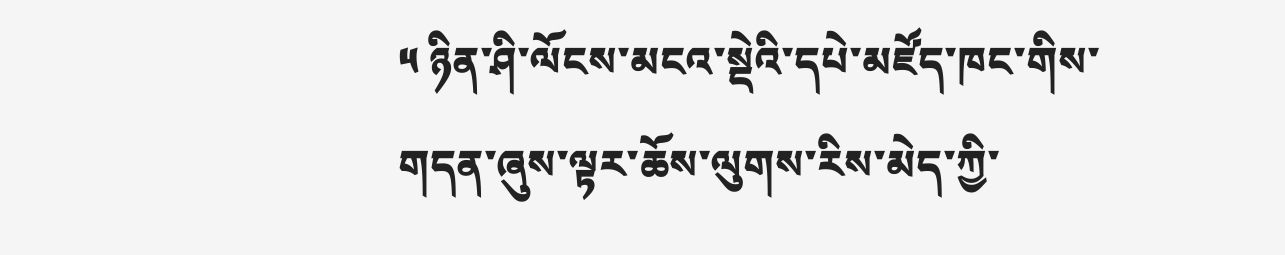༥ ཉིན་ཤི་ལོངས་མངའ་སྡེའི་དཔེ་མཛོད་ཁང་གིས་གདན་ཞུས་ལྟར་ཆོས་ལུགས་རིས་མེད་ཀྱི་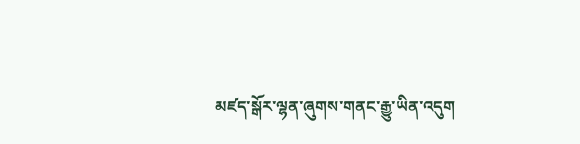མཛད་སྒོར་ལྷན་ཞུགས་གནང་རྒྱུ་ཡིན་འདུག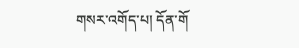གསར་འགོད་པ། དོན་གོ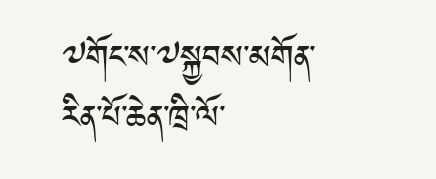༧གོང་ས་༧སྐྱབས་མགོན་རིན་པོ་ཆེན་ཁྲི་ལོ་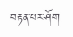བརྟན་པར་ཤོག